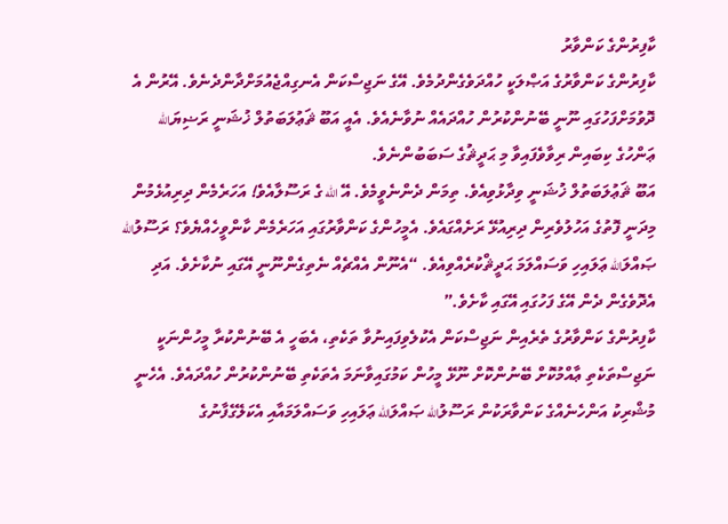ކާފިރުންގެ ކަންވާރު
ކާފިރުންގެ ކަންވާރުގެ އަޞްލަކީ ހުއްދަވެގެންދުމެވެ. އޭގެ ނަޖިސްކަން އެނގިއްޖެއުމަށްދާންދެނެވެ. އޭރުން އެ ދޮވުމަށްފަހުގައި ނޫނީ ބޭނުންކުރުން ހުއްދައެއް ނުވާނެއެވެ. އެއީ އަބޫ ޘަޢުލަބަތުލް ޚުޝަނީ ރަޟިޔަالله ޢަންހުގެ ކިބައިން ރިވާވެފައިވާ މި ޙަދީޘުގެ ސަބަބުންނެވެ.
އަބޫ ޘަޢުލަބަތުލް ޚުޝަނީ ވިދާޅުވިއެވެ. ތިމަން ދެންނެވީމެވެ. އޭ الله ގެ ރަސޫލާއެވެ! އަހަރެމެން ދިރިއުޅެމުން މިދަނީ ފޮތުގެ އަހުލުވެރިން ދިރިއުޅޭ ރަށެއްގައެވެ. އެމީހުންގެ ކަންވާރުގައި އަހަރެމެން ކާންވީހެއްޔެވެ؟ ރަސޫލުالله ޞައްލަالله ޢަލައިހި ވަސައްލަމަ ޙަދީޘްކުރެއްވިއެވެ. “އެނޫން އެއްޗެއް ނެތިގެންނޫނީ އޭގައި ނުކާށެވެ. އަދި އެދޮވެގެން ދެން އޭގެ ފަހުގައި އޭގައި ކާށެވެ.”
ކާފިރުންގެ ކަންވާރުގެ ތެރެއިން ނަޖިސްކަން އެކުލެވިފައިނުވާ ތަކެތި، އެބަހީ އެ ބޭނުންކުރާ މީހުންނަކީ ނަޖިސްތަކެތި ޢާއްމުކޮށް ބޭނުންކޮށް ނޫޅޭ މީހުން ކަމުގައިވާނަމަ އެތަކެތި ބޭނުންކުރުން ހުއްދައެވެ. އެހެނީ މުޝްރިކު އަންހެނެއްގެ ކަންވާރަކުން ރަސޫލުالله ޞައްލަالله ޢަލައިހި ވަސައްލަމައާއި އެކަލޭގެފާނުގެ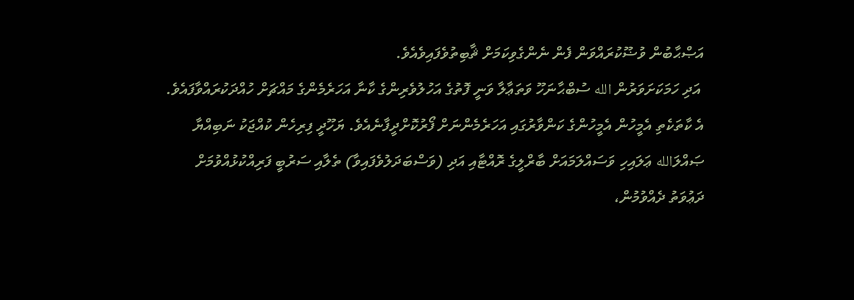އަޞްޙާބުން ވުޟޫކުރައްވަން ފެން ނެންގެވިކަމަށް ޘާބިތުވެފައިވެއެވެ.
 އަދި ހަމަކަށަވަރުން الله ސުބްޙާނަހޫ ވަތަޢާލާ ވަނީ ފޮތުގެ އަހުލުވެރިންގެ ކާނާ އަހަރެމެންގެ މައްޗަށް ހުއްދަކުރައްވާފައެވެ. އެ ކާތަކެތި އެމީހުން އެމީހުންގެ ކަންވާރުގައި އަހަރެމެންނަށް ފޯރުކޮށްދީފާނެއެވެ. ޔަހޫދީ ފިރިހެން ކުއްޖަކު ނަބިއްޔާ ޞައްލަالله ޢަލައިހި ވަސައްލަމައަށް ބާރްލީގެ ރޮއްޓާއި އަދި (ވަސްބަދަލުވެފައިވާ) ތެލާއި ސަރުބީ ފަރިއްކުޅުއްވުމަށް ދަޢުވަތު ދެއްވުމުން،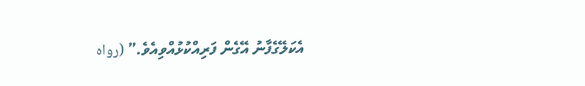އެކަލޭގެފާނު އޭގެން ފަރިއްކުޅުއްވިއެވެ.” (رواه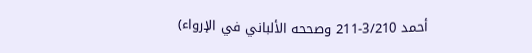أحمد 3/210-211 وصححه الألباني في الإرواء)